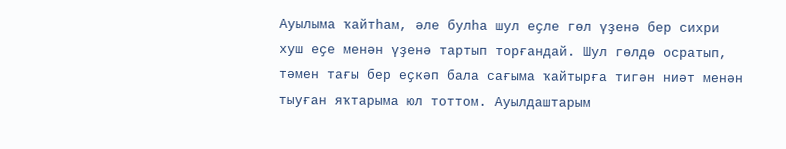Ауылыма ҡайтһам, әле булһа шул еҫле гөл үҙенә бер сихри хуш еҫе менән үҙенә тартып торғандай. Шул гөлдө осратып, тәмен тағы бер еҫкәп бала сағыма ҡайтырға тигән ниәт менән тыуған яҡтарыма юл тоттом. Ауылдаштарым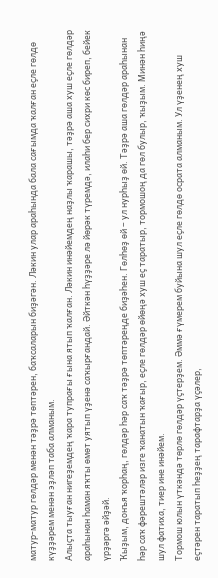матур-матур гөлдәр менән тәҙрә төптәрен, баҡсаларын биҙәгән. Ләкин улар араһында бала сағымда ҡалған еҫле гөлдө күҙҙәрем менән эҙләп таба алманым.
Алыҫта тыуған нигеҙемдең ҡара тупрағы ғына ятып ҡалған. Ләкин инәйемдең наҙлы ҡарашы, тәҙрә аша хуш еҫле гөлдәр араһынан һаман яҡты өмөт уятып үҙенә саҡырғандай. Әйткән һүҙҙәре лә йөрәк түремдә, илаһи бер сихри көс биреп, бейек үрҙәргә әйҙәй.
Ҡыҙым, донъя ҡорһаң, гөлдәр һәр саҡ тәҙрә төптәреңде биҙәһен. Гөлһөҙ өй – ул нурһыҙ өй. Тәҙрә аша гөлдәр араһынан һәр саҡ фәрештәләр изге ҡанатын ҡағыр, еҫле гөлдәр өйөңә хуш еҫ таратыр, тормошоң да гөл булыр, ҡыҙым. Минән һиңә шул фатиха, тиер ине инәйем.
Тормош юлын үткәндә төрлө гөлдәр үҫтерҙем. Әммә ғүмерем буйына шул еҫле гөлдө осрата алманым. Ул үҙенең хуш еҫтәрен таратып һеҙҙең тарафтарҙа үҫәлер,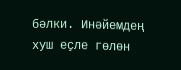бәлки. Инәйемдең хуш еҫле гөлөн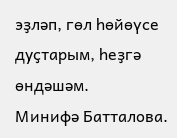эҙләп, гөл һөйөүсе дуҫтарым, һеҙгә өндәшәм.
Минифә Батталова.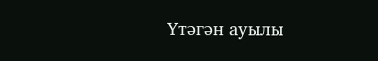Үтәгән ауылы